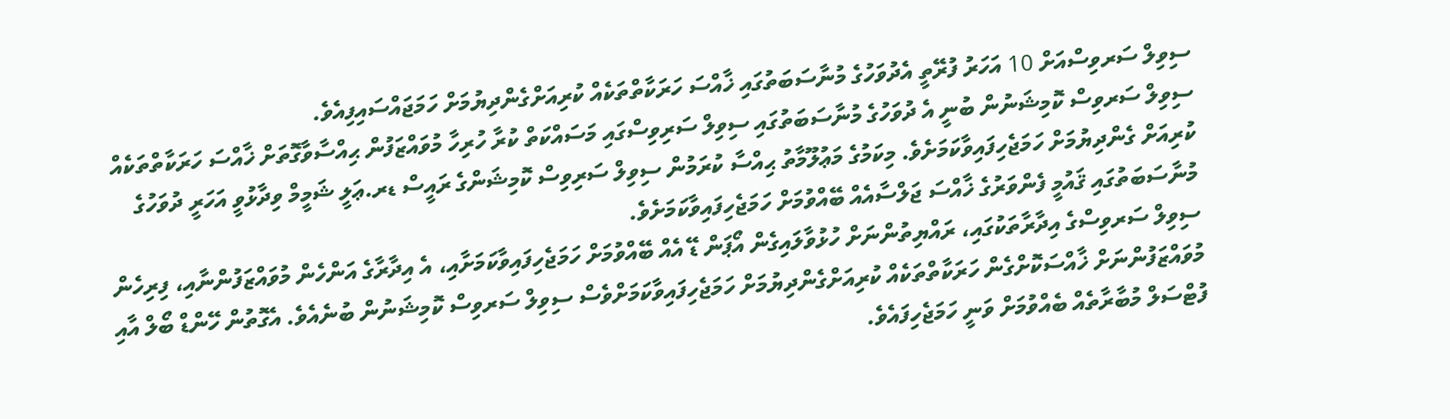ސިވިލް ސަރވިސްއަށް 10 އަހަރު ފުރޭތީ އެދުވަހުގެ މުނާސަބަތުގައި ޚާއްސަ ހަރަކާތްތަކެއް ކުރިއަށްގެންދިޔުމަށް ހަމަޖައްސައިފިއެވެ.
ސިވިލް ސަރވިސް ކޮމިޝަނުން ބުނީ އެ ދުވަހުގެ މުނާސަބަތުގައި ސިވިލް ސަރިވިސްގައި މަސައްކަތް ކުރާ ހުރިހާ މުވައްޒަފުން ޙިއްސާވާގޮތަށް ޚާއްސަ ހަރަކާތްތަކެއް ކުރިއަށް ގެންދިޔުމަށް ހަމަޖެހިފައިވާކަމަށެވެ. މިކަމުގެ މަޢުލޫމާތު ޙިއްސާ ކުރަމުން ސިވިލް ސަރިވިސް ކޮމިޝަންގެ ރައީސް ޑރ.ޢަލީ ޝަމީމް ވިދާޅުވީ އަހަރީ ދުވަހުގެ މުނާސަބަތުގައި ޤައުމީ ފެންވަރުގެ ޚާއްސަ ޖަލްސާއެއް ބޭއްވުމަށް ހަމަޖެހިފައިވާކަމަށެވެ.
ސިވިލް ސަރވިސްގެ އިދާރާތަކުގައި، ރައްޔިތުންނަށް ހުޅުވާލައިގެން އޯޕަން ޑޭ އެއް ބޭއްވުމަށް ހަމަޖެހިފައިވާކަމަށާއި، އެ އިދާރާގެ އަންހެން މުވައްޒަފުންނާއި، ފިރިހެން މުވައްޒަފުންނަށް ޚާއްސަކޮށްގެން ހަރަކާތްތަކެއް ކުރިއަށްގެންދިޔުމަށް ހަމަޖެހިފައިވާކަމަށްވެސް ސިވިލް ސަރވިސް ކޮމިޝަނުން ބުނެއެވެ. އެގޮތުން ހޭންޑް ބޯލް އާއި ފުޓްސަލް މުބާރާތެއް ބެއްވުމަށް ވަނީ ހަމަޖެހިފައެވެ.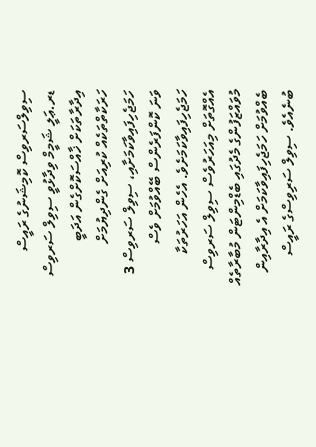ސިވިލްސަރވިސް ކޮމިޝަނުގެ ރައީސް ޑރ.ޢަލީ ޝަމީމް ވިދާޅުވީ ސިވިލް ސަރވިސް އިދާރާތަކަށް ޚާއްސަކޮށްގެން އަދަބީ ހަރަކާތްތަކެއް ކުރިއަށް ގެންދިޔުމަށް ހަމަޖެހިފައިވާކަމަށާއި، ސިވިލް ސަރވިސް 3 ވަނަ ކޮންފަރެންސް ބޭއްވުމަށް ވެސް ހަމަޖެހިފައިވާކަމަށެވެ. އެހެން އަހަރުތަކާ އެއްގޮތަށް މިއަހަރުވެސް ސިވިލް ސަރވިސް މުވައްޒަފުންގެ މެދުގައި ބެޑްމިންޓަން މުބާރާތެއް ބެއްވުމަށް ހަމަޖެހިފައިވާކަމަށް އެ އިދާރާއިން ބުނެއެވެ. ސިވިލް ސަރިވިސްގެ ރައީސް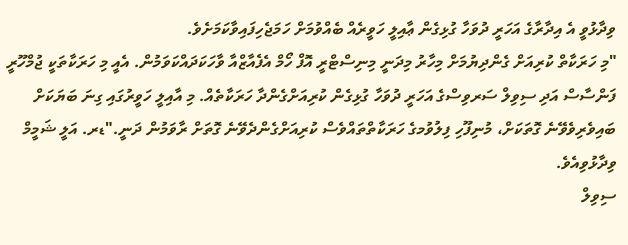ވިދާޅުވީ އެ އިދާރާގެ އަހަރީ ދުވަހާ ގުޅިގެން ޢާއިލީ ހަވީރެއް ބެއްވުމަށް ހަމަޖެހިފައިވާކަމަށެވެ.
"މި ހަރަކާތް ކުރިއަށް ގެންދިޔުމަށް މިހާރު މިދަނީ މިނިސްޓްރީ އޮފް ހޯމް އެފެއާޒްއާ ވާހަކަދައްކަވަމުން. އެއީ މި ހަރަކާތަކީ ޖުމްހޫރީ ފަންސާސް އަދި ސިވިލް ސަރވިސްގެ އަހަރީ ދުވަހާ ގުޅިގެން ކުރިއަށްގެންދާ ހަރަކާތެއް. މި އާއިލީ ހަވީރުގައި ގިނަ ބަޔަކަށް ބައިވެރިވެވޭނެ ގޮތަކަށް، މުނިފޫހި ފިލުވުމގެ ހަރަކާތްތައްވެސް ކުރިއަށްގެންދެވޭނެ ގޮތަށް ރާވަމުން ދަނީ."ޑރ. އަލީ ޝަމީމް ވިދާޅުވިއެވެ.
ސިވިލް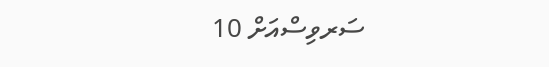ސަރވިސްއަށް 10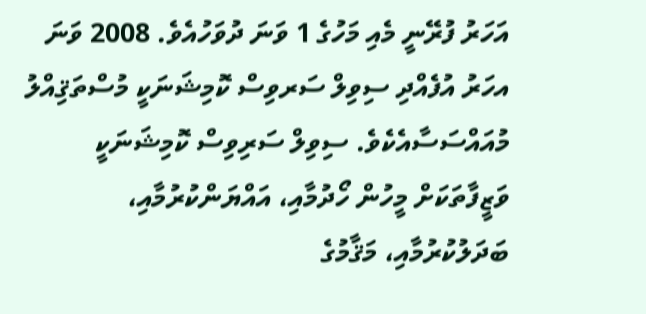އަހަރު ފުރޭނީ މެއި މަހުގެ 1 ވަނަ ދުވަހުއެވެ. 2008 ވަނަ އހަރު އުފެއްދި ސިވިލް ސަރވިސް ކޮމިޝަނަކީ މުސްތަޤިއްލު މުއައްސަސާއެކެވެ. ސިވިލް ސަރިވިސް ކޮމިޝަނަކީ ވަޒީފާތަކަށް މީހުން ހޯދުމާއި، އައްޔަންކުރުމާއި، ބަދަލުކުރުމާއި، މަޤާމުގެ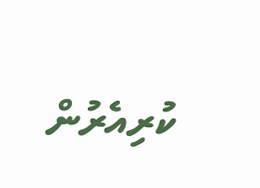ކުރިއެރުން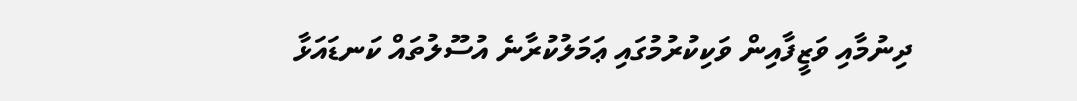ދިނުމާއި ވަޒީފާއިން ވަކިކުރުމުގައި ޢަމަލުކުރާނެ އުސޫލުތައް ކަނޑައަޅާ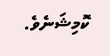ކޮމިޝަނެވެ.